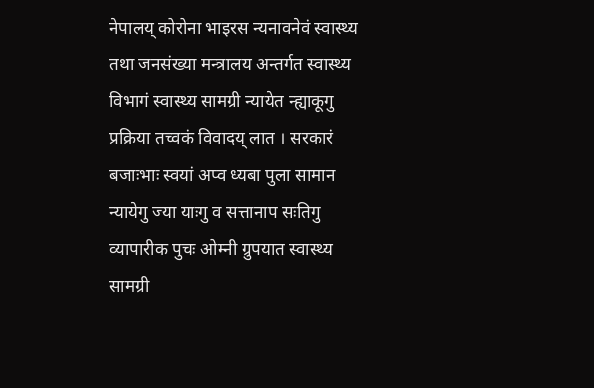नेपालय् कोरोना भाइरस न्यनावनेवं स्वास्थ्य तथा जनसंख्या मन्त्रालय अन्तर्गत स्वास्थ्य विभागं स्वास्थ्य सामग्री न्यायेत न्ह्याकूगु प्रक्रिया तच्वकं विवादय् लात । सरकारं बजाःभाः स्वयां अप्व ध्यबा पुला सामान न्यायेगु ज्या याःगु व सत्तानाप सःतिगु व्यापारीक पुचः ओम्नी ग्रुपयात स्वास्थ्य सामग्री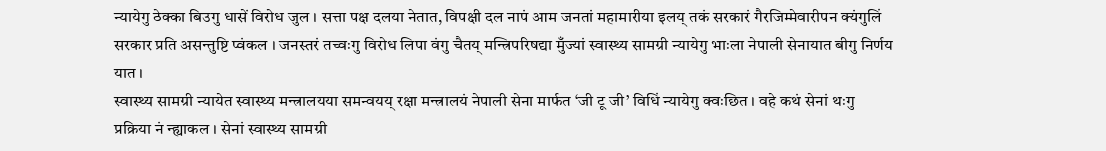न्यायेगु ठेक्का बिउगु धासें विरोध जुल । सत्ता पक्ष दलया नेतात, विपक्षी दल नापं आम जनतां महामारीया इलय् तकं सरकारं गैरजिम्मेवारीपन क्यंगुलिं सरकार प्रति असन्तुष्टि प्वंकल । जनस्तरं तच्वःगु विरोध लिपा वंगु चैतय् मन्त्रिपरिषद्या मुँज्यां स्वास्थ्य सामग्री न्यायेगु भाःला नेपाली सेनायात बीगु निर्णय यात ।
स्वास्थ्य सामग्री न्यायेत स्वास्थ्य मन्त्रालयया समन्वयय् रक्षा मन्त्रालयं नेपाली सेना मार्फत ‘जी टू जी’ विधिं न्यायेगु क्वःछित । वहे कथं सेनां थःगु प्रक्रिया नं न्ह्याकल । सेनां स्वास्थ्य सामग्री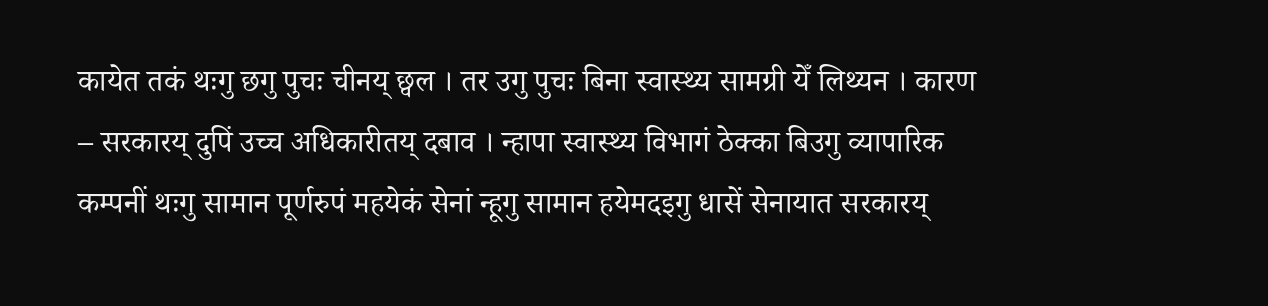कायेत तकं थःगु छगु पुचः चीनय् छ्वल । तर उगु पुचः बिना स्वास्थ्य सामग्री येँ लिथ्यन । कारण – सरकारय् दुपिं उच्च अधिकारीतय् दबाव । न्हापा स्वास्थ्य विभागं ठेक्का बिउगु व्यापारिक कम्पनीं थःगु सामान पूर्णरुपं महयेकं सेनां न्हूगु सामान हयेमदइगु धासें सेनायात सरकारय्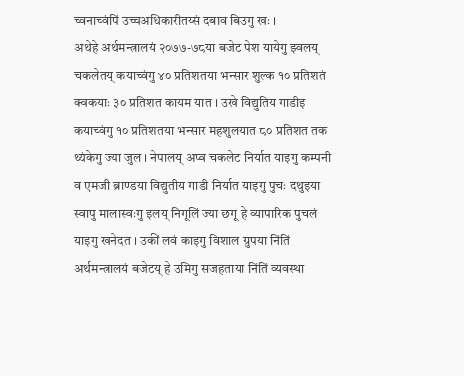च्वनाच्वंपिं उच्चअधिकारीतय्सं दबाव बिउगु खः ।
अथेहे अर्थमन्त्रालयं २०७७-७८या बजेट पेश यायेगु झ्वलय् चकलेतय् कयाच्वंगु ४० प्रतिशतया भन्सार शुल्क १० प्रतिशतं क्वकयाः ३० प्रतिशत कायम यात । उखे विद्युतिय गाडीइ कयाच्वंगु १० प्रतिशतया भन्सार महशुलयात ८० प्रतिशत तक थ्यंकेगु ज्या जुल । नेपालय् अप्व चकलेट निर्यात याइगु कम्पनी व एमजी ब्राण्डया विद्युतीय गाडी निर्यात याइगु पुचः दथुइया स्वापु मालास्वःगु इलय् निगूलिं ज्या छगू हे व्यापारिक पुचलं याइगु खनेदत । उकीं लवं काइगु विशाल ग्रुपया निंतिं अर्थमन्त्रालयं बजेटय् हे उमिगु सजहताया निंतिं व्यवस्था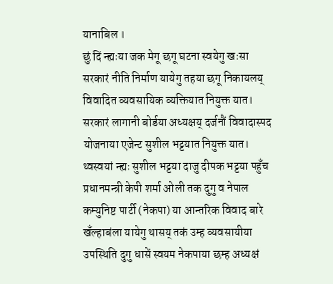यानाबिल ।
छुं दिं न्ह्यःया जक मेगू छगू घटना स्वयेगु खःसा सरकारं नीति निर्माण यायेगु तहया छगू निकायलय् विवादित व्यवसायिक व्यक्तियात नियुक्त यात। सरकारं लागानी बोर्डया अध्यक्षय् दर्जनौं विवादास्पद योजनाया एजेन्ट सुशील भट्टयात नियुक्त यात। थ्वस्वयां न्ह्यः सुशील भट्टया दाजु दीपक भट्टया पहुँच प्रधानमन्त्री केपी शर्मा ओली तक दुगु व नेपाल कम्युनिष्ट पार्टी (नेकपा) या आन्तरिक विवाद बारे खँल्हाबंला यायेगु थासय् तकं उम्ह व्यवसायीया उपस्थिति दुगु धासें स्वयम नेकपाया छम्ह अध्यक्षं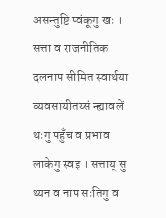असन्तुष्टि प्वंकूगु खः ।
सत्ता व राजनीतिक दलनाप सीमित स्वार्थया व्यवसायीतय्सं न्ह्यावलें थःगु पहुँच व प्रभाव लाकेगु स्वइ । सत्ताय् सु थ्यन व नाप सःतिगु व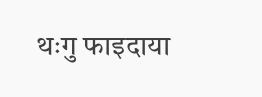थःगु फाइदाया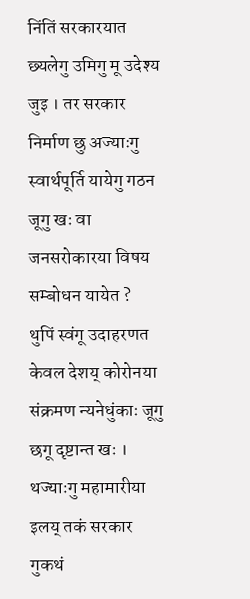निंतिं सरकारयात छ्यलेगु उमिगु मू उदेश्य जुइ । तर सरकार निर्माण छु अज्याःगु स्वार्थपूर्ति यायेगु गठन जूगु खः वा जनसरोकारया विषय सम्बोधन यायेत ?
थुपिं स्वंगू उदाहरणत केवल देशय् कोरोनया संक्रमण न्यनेधुंकाः जूगु छगू दृष्टान्त खः । थज्याःगु महामारीया इलय् तकं सरकार गुकथं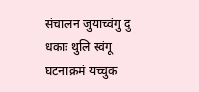संचालन जुयाच्वंगु दु धकाः थुलि स्वंगू घटनाक्रमं यच्चुक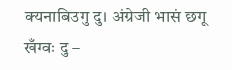क्यनाबिउगु दु। अंग्रेजी भासं छगू खँग्वः दु –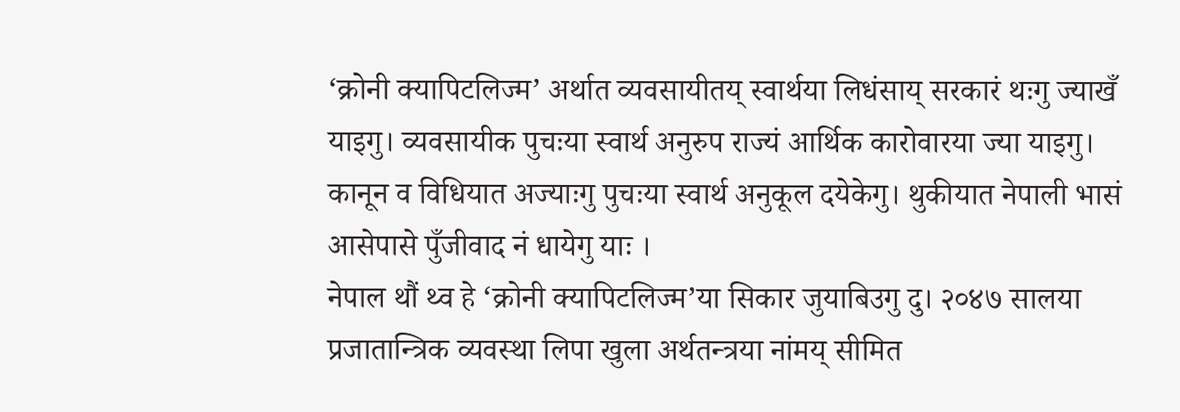‘क्रोनी क्यापिटलिज्म’ अर्थात व्यवसायीतय् स्वार्थया लिधंसाय् सरकारं थःगु ज्याखँ याइगु। व्यवसायीक पुचःया स्वार्थ अनुरुप राज्यं आर्थिक कारोवारया ज्या याइगु। कानून व विधियात अज्याःगु पुचःया स्वार्थ अनुकूल दयेकेगु। थुकीयात नेपाली भासं आसेपासे पुँजीवाद नं धायेगु याः ।
नेपाल थौं थ्व हे ‘क्रोनी क्यापिटलिज्म’या सिकार जुयाबिउगु दु। २०४७ सालया प्रजातान्त्रिक व्यवस्था लिपा खुला अर्थतन्त्रया नांमय् सीमित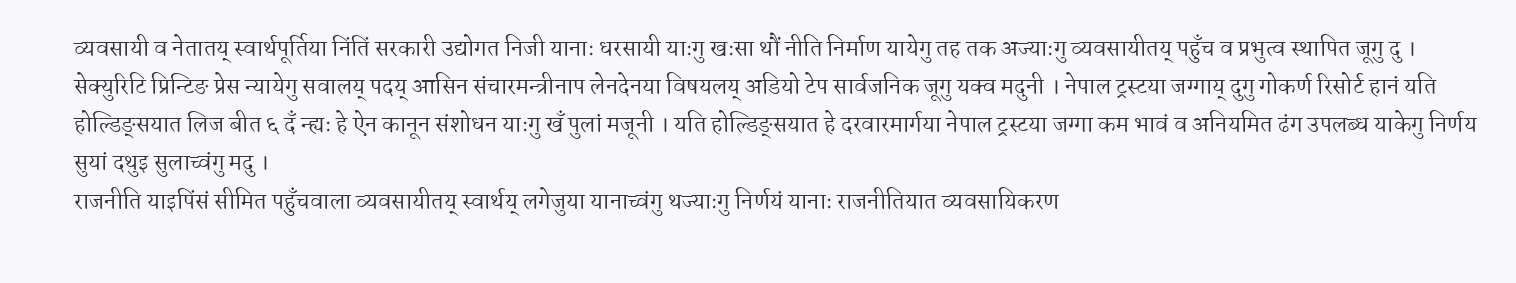व्यवसायी व नेतातय् स्वार्थपूर्तिया निंतिं सरकारी उद्योगत निजी यानाः धरसायी याःगु खःसा थौं नीति निर्माण यायेगु तह तक अज्याःगु व्यवसायीतय् पहुँच व प्रभुत्व स्थापित जूगु दु ।
सेक्युरिटि प्रिन्टिङ प्रेस न्यायेगु सवालय् पदय् आसिन संचारमन्त्रीनाप लेनदेनया विषयलय् अडियो टेप सार्वजनिक जूगु यक्व मदुनी । नेपाल ट्रस्टया जग्गाय् दुगु गोकर्ण रिसोर्ट हानं यति होल्डिङ्सयात लिज बीत ६ दँ न्ह्यः हे ऐन कानून संशोधन याःगु खँ पुलां मजूनी । यति होल्डिङ्सयात हे दरवारमार्गया नेपाल ट्रस्टया जग्गा कम भावं व अनियमित ढंग उपलब्ध याकेगु निर्णय सुयां दथुइ सुलाच्वंगु मदु ।
राजनीति याइपिंसं सीमित पहुँचवाला व्यवसायीतय् स्वार्थय् लगेजुया यानाच्वंगु थज्याःगु निर्णयं यानाः राजनीतियात व्यवसायिकरण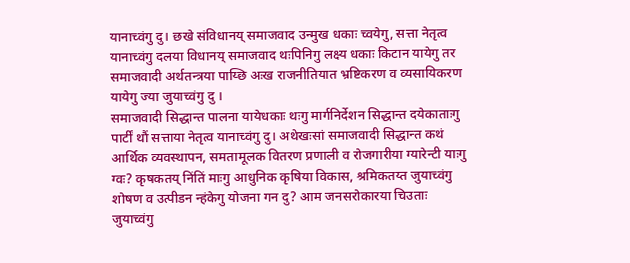यानाच्वंगु दु। छखे संविधानय् समाजवाद उन्मुख धकाः च्वयेगु, सत्ता नेतृत्व यानाच्वंगु दलया विधानय् समाजवाद थःपिनिगु लक्ष्य धकाः किटान यायेगु तर समाजवादी अर्थतन्त्रया पाय्छि अःख राजनीतियात भ्रष्टिकरण व व्यसायिकरण यायेगु ज्या जुयाच्वंगु दु ।
समाजवादी सिद्धान्त पालना यायेधकाः थःगु मार्गनिर्देशन सिद्धान्त दयेकाताःगु पार्टीं थौं सत्ताया नेतृत्व यानाच्वंगु दु। अथेखःसां समाजवादी सिद्धान्त कथं आर्थिक व्यवस्थापन, समतामूलक वितरण प्रणाली व रोजगारीया ग्यारेन्टी याःगु ग्वः? कृषकतय् निंतिं माःगु आधुनिक कृषिया विकास, श्रमिकतय्त जुयाच्वंगु शोषण व उत्पीडन न्हंकेगु योजना गन दु? आम जनसरोकारया चिउताः जुयाच्वंगु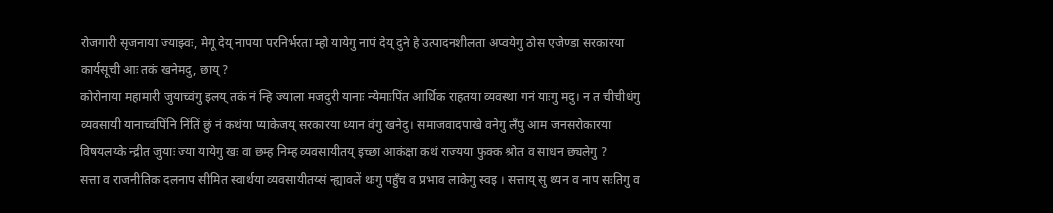रोजगारी सृजनाया ज्याझ्वः, मेगू देय् नापया परनिर्भरता म्हो यायेगु नापं देय् दुने हे उत्पादनशीलता अप्वयेगु ठोस एजेण्डा सरकारया कार्यसूची आः तकं खनेमदु, छाय् ?
कोरोनाया महामारी जुयाच्वंगु इलय् तकं नं न्हि ज्याला मजदुरी यानाः न्येमाःपिंत आर्थिक राहतया व्यवस्था गनं याःगु मदु। न त चीचीधंगु व्यवसायी यानाच्वंपिंनि निंतिं छुं नं कथंया प्याकेजय् सरकारया ध्यान वंगु खनेदु। समाजवादपाखे वनेगु लँपु आम जनसरोकारया विषयलय्के न्द्रीत जुयाः ज्या यायेगु खः वा छम्ह निम्ह व्यवसायीतय् इच्छा आकंक्षा कथं राज्यया फुक्क श्रोत व साधन छ्यलेगु ?
सत्ता व राजनीतिक दलनाप सीमित स्वार्थया व्यवसायीतय्सं न्ह्यावलें थःगु पहुँच व प्रभाव लाकेगु स्वइ । सत्ताय् सु थ्यन व नाप सःतिगु व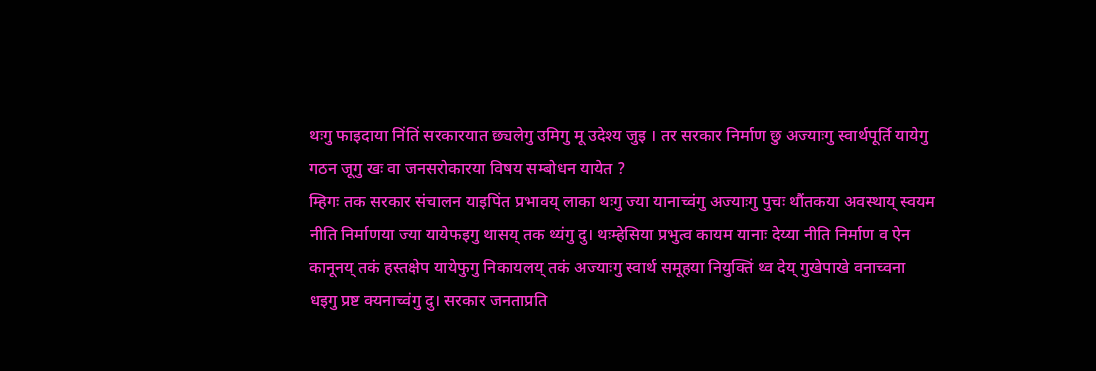थःगु फाइदाया निंतिं सरकारयात छ्यलेगु उमिगु मू उदेश्य जुइ । तर सरकार निर्माण छु अज्याःगु स्वार्थपूर्ति यायेगु गठन जूगु खः वा जनसरोकारया विषय सम्बोधन यायेत ?
म्हिगः तक सरकार संचालन याइपिंत प्रभावय् लाका थःगु ज्या यानाच्वंगु अज्याःगु पुचः थौंतकया अवस्थाय् स्वयम नीति निर्माणया ज्या यायेफइगु थासय् तक थ्यंगु दु। थःम्हेसिया प्रभुत्व कायम यानाः देय्या नीति निर्माण व ऐन कानूनय् तकं हस्तक्षेप यायेफुगु निकायलय् तकं अज्याःगु स्वार्थ समूहया नियुक्तिं थ्व देय् गुखेपाखे वनाच्वना धइगु प्रष्ट क्यनाच्वंगु दु। सरकार जनताप्रति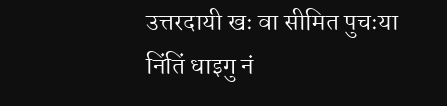उत्तरदायी खः वा सीमित पुचःया निंतिं धाइगु नं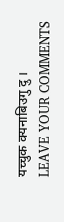यच्चुक क्यनाबिउगु दु ।
LEAVE YOUR COMMENTS